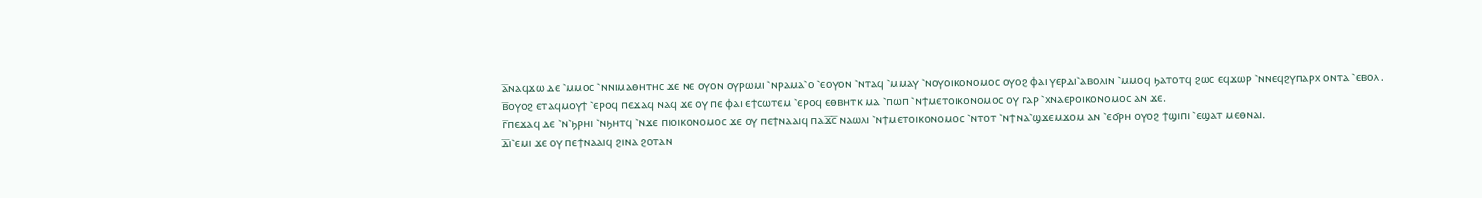ⲁ̅ⲛⲁϥϫⲱ ⲇⲉ ⳿ⲙⲙⲟⲥ ⳿ⲛⲛⲓⲙⲁⲑⲏⲧⲏⲥ ϫⲉ ⲛⲉ ⲟⲩⲟⲛ ⲟⲩⲣⲱⲙⲓ ⳿ⲛⲣⲁⲙⲁ⳿ⲟ ⳿ⲉⲟⲩⲟⲛ ⳿ⲛⲧⲁϥ ⳿ⲙⲙⲁⲩ ⳿ⲛⲟⲩⲟⲓⲕⲟⲛⲟⲙⲟⲥ ⲟⲩⲟϩ ⲫⲁⲓ ⲩⲉⲣⲇⲓ⳿ⲁⲃⲟⲗⲓⲛ ⳿ⲙⲙⲟϥ ϧⲁⲧⲟⲧϥ ϩⲱⲥ ⲉϥϫⲱⲣ ⳿ⲛⲛⲉϥϩⲩⲡⲁⲣⲭ ⲟⲛⲧⲁ ⳿ⲉⲃⲟⲗ.
ⲃ̅ⲟⲩⲟϩ ⲉⲧⲁϥⲙⲟⲩϯ ⳿ⲉⲣⲟϥ ⲡⲉϫⲁϥ ⲛⲁϥ ϫⲉ ⲟⲩ ⲡⲉ ⲫⲁⲓ ⲉϯⲥⲱⲧⲉⲙ ⳿ⲉⲣⲟϥ ⲉⲑⲃⲏⲧⲕ ⲙⲁ ⳿ⲡⲱⲡ ⳿ⲛϯⲙⲉⲧⲟⲓⲕⲟⲛⲟⲙⲟⲥ ⲟⲩ ⲅⲁⲣ ⳿ⲭⲛⲁⲉⲣⲟⲓⲕⲟⲛⲟⲙⲟⲥ ⲁⲛ ϫⲉ.
ⲅ̅ⲡⲉϫⲁϥ ⲇⲉ ⳿ⲛ⳿ϧⲣⲏⲓ ⳿ⲛϧⲏⲧϥ ⳿ⲛϫⲉ ⲡⲓⲟⲓⲕⲟⲛⲟⲙⲟⲥ ϫⲉ ⲟⲩ ⲡⲉϯⲛⲁⲁⲓϥ ⲡⲁϫ̅ⲥ̅ ⲛⲁⲱⲗⲓ ⳿ⲛϯⲙⲉⲧⲟⲓⲕⲟⲛⲟⲙⲟⲥ ⳿ⲛⲧⲟⲧ ⳿ⲛϯⲛⲁ⳿ϣϫⲉⲙϫⲟⲙ ⲁⲛ ⳿ⲉϭⲣⲏ ⲟⲩⲟϩ ϯϣⲓⲡⲓ ⳿ⲉϣⲁⲧ ⲙⲉⲑⲛⲁⲓ.
ⲇ̅ⲓ⳿ⲉⲙⲓ ϫⲉ ⲟⲩ ⲡⲉϯⲛⲁⲁⲓϥ ϩⲓⲛⲁ ϩⲟⲧⲁⲛ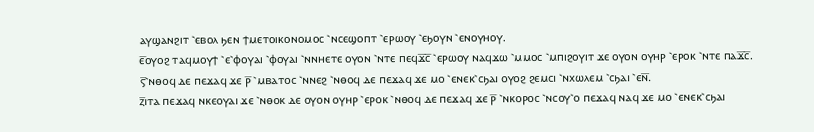ⲁⲩϣⲁⲛϩⲓⲧ ⳿ⲉⲃⲟⲗ ϧⲉⲛ ϯⲙⲉⲧⲟⲓⲕⲟⲛⲟⲙⲟⲥ ⳿ⲛⲥⲉϣⲟⲡⲧ ⳿ⲉⲣⲱⲟⲩ ⳿ⲉϧⲟⲩⲛ ⳿ⲉⲛⲟⲩⲏⲟⲩ.
ⲉ̅ⲟⲩⲟϩ ⲧⲁϥⲙⲟⲩϯ ⳿ⲉ⳿ⲫⲟⲩⲁⲓ ⳿ⲫⲟⲩⲁⲓ ⳿ⲛⲛⲏⲉⲧⲉ ⲟⲩⲟⲛ ⳿ⲛⲧⲉ ⲡⲉϥϫ̅ⲥ̅ ⳿ⲉⲣⲱⲟⲩ ⲛⲁϥϫⲱ ⳿ⲙⲙⲟⲥ ⳿ⲙⲡⲓϩⲟⲩⲓⲧ ϫⲉ ⲟⲩⲟⲛ ⲟⲩⲏⲣ ⳿ⲉⲣⲟⲕ ⳿ⲛⲧⲉ ⲡⲁϫ̅ⲥ̅.
ⲋ̅⳿ⲛⲑⲟϥ ⲇⲉ ⲡⲉϫⲁϥ ϫⲉ ⲣ̅ ⳿ⲙⲃⲁⲧⲟⲥ ⳿ⲛⲛⲉϩ ⳿ⲛⲑⲟϥ ⲇⲉ ⲡⲉϫⲁϥ ϫⲉ ⲙⲟ ⳿ⲉⲛⲉⲕ⳿ⲥϧⲁⲓ ⲟⲩⲟϩ ϩⲉⲙⲥⲓ ⳿ⲛⲭⲱⲗⲉⲙ ⳿ⲥϧⲁⲓ ⳿ⲉⲛ̅.
ⲍ̅ⲓⲧⲁ ⲡⲉϫⲁϥ ⲛⲕⲉⲟⲩⲁⲓ ϫⲉ ⳿ⲛⲑⲟⲕ ⲇⲉ ⲟⲩⲟⲛ ⲟⲩⲏⲣ ⳿ⲉⲣⲟⲕ ⳿ⲛⲑⲟϥ ⲇⲉ ⲡⲉϫⲁϥ ϫⲉ ⲣ̅ ⳿ⲛⲕⲟⲣⲟⲥ ⳿ⲛⲥⲟⲩ⳿ⲟ ⲡⲉϫⲁϥ ⲛⲁϥ ϫⲉ ⲙⲟ ⳿ⲉⲛⲉⲕ⳿ⲥϧⲁⲓ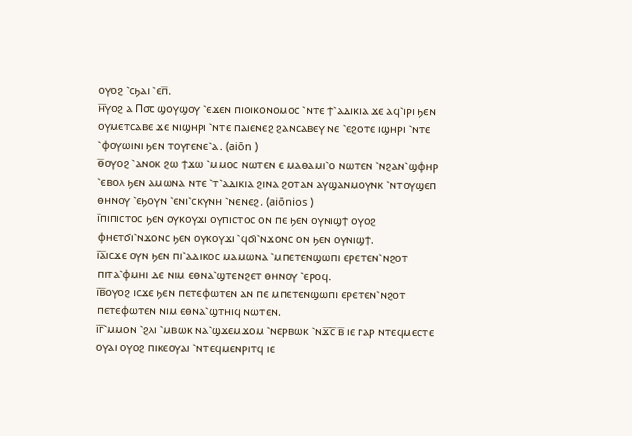ⲟⲩⲟϩ ⳿ⲥϧⲁⲓ ⳿ⲉⲡ̅.
ⲏ̅ⲩⲟϩ ⲁ Ⲡ⳪ ϣⲟⲩϣⲟⲩ ⳿ⲉϫⲉⲛ ⲡⲓⲟⲓⲕⲟⲛⲟⲙⲟⲥ ⳿ⲛⲧⲉ ϯ⳿ⲁⲇⲓⲕⲓⲁ ϫⲉ ⲁϥ⳿ⲓⲣⲓ ϧⲉⲛ ⲟⲩⲙⲉⲧⲥⲁⲃⲉ ϫⲉ ⲛⲓϣⲏⲣⲓ ⳿ⲛⲧⲉ ⲡⲁⲓⲉⲛⲉϩ ϩⲁⲛⲥⲁⲃⲉⲩ ⲛⲉ ⳿ⲉϩⲟⲧⲉ ⲓϣⲏⲣⲓ ⳿ⲛⲧⲉ ⳿ⲫⲟⲩⲱⲓⲛⲓ ϧⲉⲛ ⲧⲟⲩⲅⲉⲛⲉ⳿ⲁ. (aiōn )
ⲑ̅ⲟⲩⲟϩ ⳿ⲁⲛⲟⲕ ϩⲱ ϯϫⲱ ⳿ⲙⲙⲟⲥ ⲛⲱⲧⲉⲛ ⲉ ⲙⲁⲑⲁⲙⲓ⳿ⲟ ⲛⲱⲧⲉⲛ ⳿ⲛϩⲁⲛ⳿ϣⲫⲏⲣ ⳿ⲉⲃⲟⲗ ϧⲉⲛ ⲁⲙⲱⲛⲁ ⲛⲧⲉ ⳿ⲧ⳿ⲁⲇⲓⲕⲓⲁ ϩⲓⲛⲁ ϩⲟⲧⲁⲛ ⲁⲩϣⲁⲛⲙⲟⲩⲛⲕ ⳿ⲛⲧⲟⲩϣⲉⲡ ⲑⲏⲛⲟⲩ ⳿ⲉϧⲟⲩⲛ ⳿ⲉⲛⲓ⳿ⲥⲕⲩⲛⲏ ⳿ⲛⲉⲛⲉϩ. (aiōnios )
ⲓ̅ⲡⲓⲡⲓⲥⲧⲟⲥ ϧⲉⲛ ⲟⲩⲕⲟⲩϫⲓ ⲟⲩⲡⲓⲥⲧⲟⲥ ⲟⲛ ⲡⲉ ϧⲉⲛ ⲟⲩⲛⲓϣϯ ⲟⲩⲟϩ ⲫⲏⲉⲧϭⲓ⳿ⲛϫⲟⲛⲥ ϧⲉⲛ ⲟⲩⲕⲟⲩϫⲓ ⳿ϥϭⲓ⳿ⲛϫⲟⲛⲥ ⲟⲛ ϧⲉⲛ ⲟⲩⲛⲓϣϯ.
ⲓ̅ⲁ̅ⲓⲥϫⲉ ⲟⲩⲛ ϧⲉⲛ ⲡⲓ⳿ⲁⲇⲓⲕⲟⲥ ⲙⲁⲙⲱⲛⲁ ⳿ⲙⲡⲉⲧⲉⲛϣⲱⲡⲓ ⲉⲣⲉⲧⲉⲛ⳿ⲛϩⲟⲧ ⲡⲓⲧⲁ⳿ⲫⲙⲏⲓ ⲇⲉ ⲛⲓⲙ ⲉⲑⲛⲁ⳿ϣⲧⲉⲛϩⲉⲧ ⲑⲏⲛⲟⲩ ⳿ⲉⲣⲟϥ.
ⲓ̅ⲃ̅ⲟⲩⲟϩ ⲓⲥϫⲉ ϧⲉⲛ ⲡⲉⲧⲉⲫⲱⲧⲉⲛ ⲁⲛ ⲡⲉ ⲙⲡⲉⲧⲉⲛϣⲱⲡⲓ ⲉⲣⲉⲧⲉⲛ⳿ⲛϩⲟⲧ ⲡⲉⲧⲉⲫⲱⲧⲉⲛ ⲛⲓⲙ ⲉⲑⲛⲁ⳿ϣⲧⲏⲓϥ ⲛⲱⲧⲉⲛ.
ⲓ̅ⲅ̅⳿ⲙⲙⲟⲛ ⳿ϩⲗⲓ ⳿ⲙⲃⲱⲕ ⲛⲁ⳿ϣϫⲉⲙϫⲟⲙ ⳿ⲛⲉⲣⲃⲱⲕ ⳿ⲛϫ̅ⲥ̅ ⲃ̅ ⲓⲉ ⲅⲁⲣ ⲛⲧⲉϥⲙⲉⲥⲧⲉ ⲟⲩⲁⲓ ⲟⲩⲟϩ ⲡⲓⲕⲉⲟⲩⲁⲓ ⳿ⲛⲧⲉϥⲙⲉⲛⲣⲓⲧϥ ⲓⲉ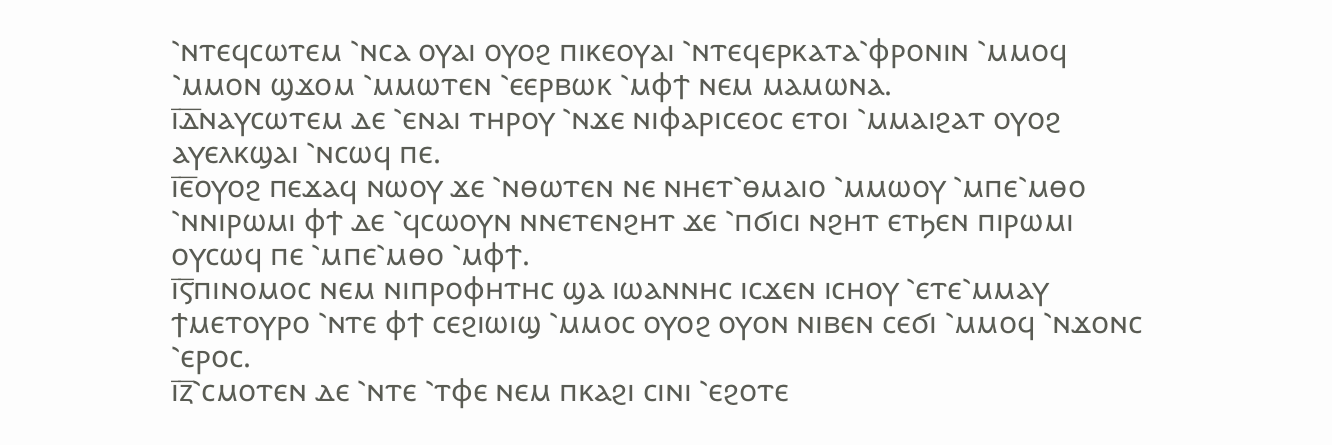⳿ⲛⲧⲉϥⲥⲱⲧⲉⲙ ⳿ⲛⲥⲁ ⲟⲩⲁⲓ ⲟⲩⲟϩ ⲡⲓⲕⲉⲟⲩⲁⲓ ⳿ⲛⲧⲉϥⲉⲣⲕⲁⲧⲁ⳿ⲫⲣⲟⲛⲓⲛ ⳿ⲙⲙⲟϥ ⳿ⲙⲙⲟⲛ ϣϫⲟⲙ ⳿ⲙⲙⲱⲧⲉⲛ ⳿ⲉⲉⲣⲃⲱⲕ ⳿ⲙⲫϯ ⲛⲉⲙ ⲙⲁⲙⲱⲛⲁ.
ⲓ̅ⲇ̅ⲛⲁⲩⲥⲱⲧⲉⲙ ⲇⲉ ⳿ⲉⲛⲁⲓ ⲧⲏⲣⲟⲩ ⳿ⲛϫⲉ ⲛⲓⲫⲁⲣⲓⲥⲉⲟⲥ ⲉⲧⲟⲓ ⳿ⲙⲙⲁⲓϩⲁⲧ ⲟⲩⲟϩ ⲁⲩⲉⲗⲕϣⲁⲓ ⳿ⲛⲥⲱϥ ⲡⲉ.
ⲓ̅ⲉ̅ⲟⲩⲟϩ ⲡⲉϫⲁϥ ⲛⲱⲟⲩ ϫⲉ ⳿ⲛⲑⲱⲧⲉⲛ ⲛⲉ ⲛⲏⲉⲧ⳿ⲑⲙⲁⲓⲟ ⳿ⲙⲙⲱⲟⲩ ⳿ⲙⲡⲉ⳿ⲙⲑⲟ ⳿ⲛⲛⲓⲣⲱⲙⲓ ⲫϯ ⲇⲉ ⳿ϥⲥⲱⲟⲩⲛ ⲛⲛⲉⲧⲉⲛϩⲏⲧ ϫⲉ ⳿ⲡϭⲓⲥⲓ ⲛϩⲏⲧ ⲉⲧϧⲉⲛ ⲡⲓⲣⲱⲙⲓ ⲟⲩⲥⲱϥ ⲡⲉ ⳿ⲙⲡⲉ⳿ⲙⲑⲟ ⳿ⲙⲫϯ.
ⲓ̅ⲋ̅ⲡⲓⲛⲟⲙⲟⲥ ⲛⲉⲙ ⲛⲓⲡⲣⲟⲫⲏⲧⲏⲥ ϣⲁ ⲓⲱⲁⲛⲛⲏⲥ ⲓⲥϫⲉⲛ ⲓⲥⲏⲟⲩ ⳿ⲉⲧⲉ⳿ⲙⲙⲁⲩ ϯⲙⲉⲧⲟⲩⲣⲟ ⳿ⲛⲧⲉ ⲫϯ ⲥⲉϩⲓⲱⲓϣ ⳿ⲙⲙⲟⲥ ⲟⲩⲟϩ ⲟⲩⲟⲛ ⲛⲓⲃⲉⲛ ⲥⲉϭⲓ ⳿ⲙⲙⲟϥ ⳿ⲛϫⲟⲛⲥ ⳿ⲉⲣⲟⲥ.
ⲓ̅ⲍ̅⳿ⲥⲙⲟⲧⲉⲛ ⲇⲉ ⳿ⲛⲧⲉ ⳿ⲧⲫⲉ ⲛⲉⲙ ⲡⲕⲁϩⲓ ⲥⲓⲛⲓ ⳿ⲉϩⲟⲧⲉ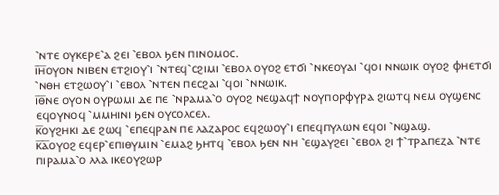⳿ⲛⲧⲉ ⲟⲩⲕⲉⲣⲉ⳿ⲁ ϩⲉⲓ ⳿ⲉⲃⲟⲗ ϧⲉⲛ ⲡⲓⲛⲟⲙⲟⲥ.
ⲓ̅ⲏ̅ⲟⲩⲟⲛ ⲛⲓⲃⲉⲛ ⲉⲧϩⲓⲟⲩ⳿ⲓ ⳿ⲛⲧⲉϥ⳿ⲥϩⲓⲙⲓ ⳿ⲉⲃⲟⲗ ⲟⲩⲟϩ ⲉⲧϭⲓ ⳿ⲛⲕⲉⲟⲩⲁⲓ ⳿ϥⲟⲓ ⲛⲛⲱⲓⲕ ⲟⲩⲟϩ ⲫⲏⲉⲧϭⲓ ⳿ⲛⲑⲏ ⲉⲧϩⲱⲟⲩ⳿ⲓ ⳿ⲉⲃⲟⲗ ⳿ⲛⲧⲉⲛ ⲡⲉⲥϩⲁⲓ ⳿ϥⲟⲓ ⳿ⲛⲛⲱⲓⲕ.
ⲓ̅ⲑ̅ⲛⲉ ⲟⲩⲟⲛ ⲟⲩⲣⲱⲙⲓ ⲇⲉ ⲡⲉ ⳿ⲛⲣⲁⲙⲁ⳿ⲟ ⲟⲩⲟϩ ⲛⲉϣⲁϥϯ ⲛⲟⲩⲡⲟⲣⲫⲩⲣⲁ ϩⲓⲱⲧϥ ⲛⲉⲙ ⲟⲩϣⲉⲛⲥ ⲉϥⲟⲩⲛⲟϥ ⳿ⲙⲙⲏⲓⲛⲓ ϧⲉⲛ ⲟⲩⲥⲟⲗⲥⲉⲗ.
ⲕ̅ⲟⲩϩⲏⲕⲓ ⲇⲉ ϩⲱϥ ⳿ⲉⲡⲉϥⲣⲁⲛ ⲡⲉ ⲗⲁⲍⲁⲣⲟⲥ ⲉϥϩⲱⲟⲩ⳿ⲓ ⲉⲡⲉϥⲡⲩⲗⲱⲛ ⲉϥⲟⲓ ⳿ⲛϣⲁϣ.
ⲕ̅ⲁ̅ⲟⲩⲟϩ ⲉϥⲉⲣ⳿ⲉⲡⲓⲑⲩⲙⲓⲛ ⳿ⲉⲙⲁϩ ϧⲏⲧϥ ⳿ⲉⲃⲟⲗ ϧⲉⲛ ⲛⲏ ⳿ⲉϣⲁⲩϩⲉⲓ ⳿ⲉⲃⲟⲗ ϩⲓ ϯ⳿ⲧⲣⲁⲡⲉⲍⲁ ⳿ⲛⲧⲉ ⲡⲓⲣⲁⲙⲁ⳿ⲟ ⲗⲗⲁ ⲓⲕⲉⲟⲩϩⲱⲣ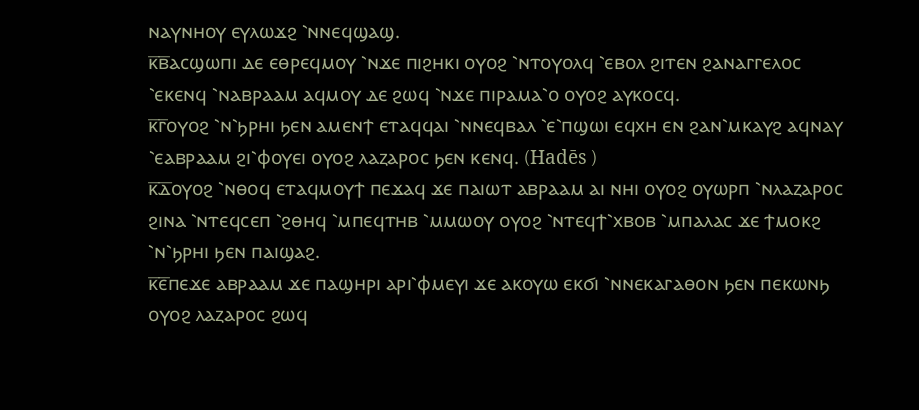ⲛⲁⲩⲛⲏⲟⲩ ⲉⲩⲗⲱϫϩ ⳿ⲛⲛⲉϥϣⲁϣ.
ⲕ̅ⲃ̅ⲁⲥϣⲱⲡⲓ ⲇⲉ ⲉⲑⲣⲉϥⲙⲟⲩ ⳿ⲛϫⲉ ⲡⲓϩⲏⲕⲓ ⲟⲩⲟϩ ⳿ⲛⲧⲟⲩⲟⲗϥ ⳿ⲉⲃⲟⲗ ϩⲓⲧⲉⲛ ϩⲁⲛⲁⲅⲅⲉⲗⲟⲥ ⳿ⲉⲕⲉⲛϥ ⳿ⲛⲁⲃⲣⲁⲁⲙ ⲁϥⲙⲟⲩ ⲇⲉ ϩⲱϥ ⳿ⲛϫⲉ ⲡⲓⲣⲁⲙⲁ⳿ⲟ ⲟⲩⲟϩ ⲁⲩⲕⲟⲥϥ.
ⲕ̅ⲅ̅ⲟⲩⲟϩ ⳿ⲛ⳿ϧⲣⲏⲓ ϧⲉⲛ ⲁⲙⲉⲛϯ ⲉⲧⲁϥϥⲁⲓ ⳿ⲛⲛⲉϥⲃⲁⲗ ⳿ⲉ⳿ⲡϣⲱⲓ ⲉϥⲭⲏ ⲉⲛ ϩⲁⲛ⳿ⲙⲕⲁⲩϩ ⲁϥⲛⲁⲩ ⳿ⲉⲁⲃⲣⲁⲁⲙ ϩⲓ⳿ⲫⲟⲩⲉⲓ ⲟⲩⲟϩ ⲗⲁⲍⲁⲣⲟⲥ ϧⲉⲛ ⲕⲉⲛϥ. (Hadēs )
ⲕ̅ⲇ̅ⲟⲩⲟϩ ⳿ⲛⲑⲟϥ ⲉⲧⲁϥⲙⲟⲩϯ ⲡⲉϫⲁϥ ϫⲉ ⲡⲁⲓⲱⲧ ⲁⲃⲣⲁⲁⲙ ⲁⲓ ⲛⲏⲓ ⲟⲩⲟϩ ⲟⲩⲱⲣⲡ ⳿ⲛⲗⲁⲍⲁⲣⲟⲥ ϩⲓⲛⲁ ⳿ⲛⲧⲉϥⲥⲉⲡ ⳿ϩⲑⲏϥ ⳿ⲙⲡⲉϥⲧⲏⲃ ⳿ⲙⲙⲱⲟⲩ ⲟⲩⲟϩ ⳿ⲛⲧⲉϥϯ⳿ⲭⲃⲟⲃ ⳿ⲙⲡⲁⲗⲁⲥ ϫⲉ ϯⲙⲟⲕϩ ⳿ⲛ⳿ϧⲣⲏⲓ ϧⲉⲛ ⲡⲁⲓϣⲁϩ.
ⲕ̅ⲉ̅ⲡⲉϫⲉ ⲁⲃⲣⲁⲁⲙ ϫⲉ ⲡⲁϣⲏⲣⲓ ⲁⲣⲓ⳿ⲫⲙⲉⲩⲓ ϫⲉ ⲁⲕⲟⲩⲱ ⲉⲕϭⲓ ⳿ⲛⲛⲉⲕⲁⲅⲁⲑⲟⲛ ϧⲉⲛ ⲡⲉⲕⲱⲛϧ ⲟⲩⲟϩ ⲗⲁⲍⲁⲣⲟⲥ ϩⲱϥ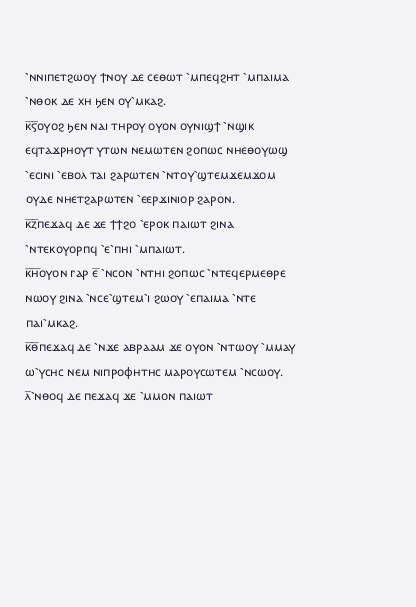⳿ⲛⲛⲓⲡⲉⲧϩⲱⲟⲩ ϯⲛⲟⲩ ⲇⲉ ⲥⲉⲑⲱⲧ ⳿ⲙⲡⲉϥϩⲏⲧ ⳿ⲙⲡⲁⲓⲙⲁ ⳿ⲛⲑⲟⲕ ⲇⲉ ⲭⲏ ϧⲉⲛ ⲟⲩ⳿ⲙⲕⲁϩ.
ⲕ̅ⲋ̅ⲟⲩⲟϩ ϧⲉⲛ ⲛⲁⲓ ⲧⲏⲣⲟⲩ ⲟⲩⲟⲛ ⲟⲩⲛⲓϣϯ ⳿ⲛϣⲓⲕ ⲉϥⲧⲁϫⲣⲏⲟⲩⲧ ⲩⲧⲱⲛ ⲛⲉⲙⲱⲧⲉⲛ ϩⲟⲡⲱⲥ ⲛⲏⲉⲑⲟⲩⲱϣ ⳿ⲉⲥⲓⲛⲓ ⳿ⲉⲃⲟⲗ ⲧⲁⲓ ϩⲁⲣⲱⲧⲉⲛ ⳿ⲛⲧⲟⲩ⳿ϣⲧⲉⲙϫⲉⲙϫⲟⲙ ⲟⲩⲇⲉ ⲛⲏⲉⲧϩⲁⲣⲱⲧⲉⲛ ⳿ⲉⲉⲣϫⲓⲛⲓⲟⲣ ϩⲁⲣⲟⲛ.
ⲕ̅ⲍ̅ⲡⲉϫⲁϥ ⲇⲉ ϫⲉ ϯϯϩⲟ ⳿ⲉⲣⲟⲕ ⲡⲁⲓⲱⲧ ϩⲓⲛⲁ ⳿ⲛⲧⲉⲕⲟⲩⲟⲣⲡϥ ⳿ⲉ⳿ⲡⲏⲓ ⳿ⲙⲡⲁⲓⲱⲧ.
ⲕ̅ⲏ̅ⲟⲩⲟⲛ ⲅⲁⲣ ⲉ̅ ⳿ⲛⲥⲟⲛ ⳿ⲛⲧⲏⲓ ϩⲟⲡⲱⲥ ⳿ⲛⲧⲉϥⲉⲣⲙⲉⲑⲣⲉ ⲛⲱⲟⲩ ϩⲓⲛⲁ ⳿ⲛⲥⲉ⳿ϣⲧⲉⲙ⳿ⲓ ϩⲱⲟⲩ ⳿ⲉⲡⲁⲓⲙⲁ ⳿ⲛⲧⲉ ⲡⲁⲓ⳿ⲙⲕⲁϩ.
ⲕ̅ⲑ̅ⲡⲉϫⲁϥ ⲇⲉ ⳿ⲛϫⲉ ⲁⲃⲣⲁⲁⲙ ϫⲉ ⲟⲩⲟⲛ ⳿ⲛⲧⲱⲟⲩ ⳿ⲙⲙⲁⲩ ⲱ⳿ⲩⲥⲏⲥ ⲛⲉⲙ ⲛⲓⲡⲣⲟⲫⲏⲧⲏⲥ ⲙⲁⲣⲟⲩⲥⲱⲧⲉⲙ ⳿ⲛⲥⲱⲟⲩ.
ⲗ̅⳿ⲛⲑⲟϥ ⲇⲉ ⲡⲉϫⲁϥ ϫⲉ ⳿ⲙⲙⲟⲛ ⲡⲁⲓⲱⲧ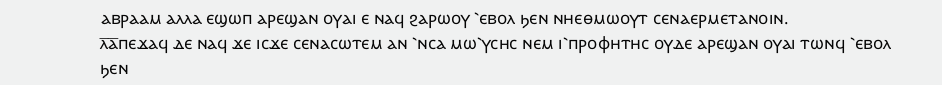ⲁⲃⲣⲁⲁⲙ ⲁⲗⲗⲁ ⲉϣⲱⲡ ⲁⲣⲉϣⲁⲛ ⲟⲩⲁⲓ ⲉ ⲛⲁϥ ϩⲁⲣⲱⲟⲩ ⳿ⲉⲃⲟⲗ ϧⲉⲛ ⲛⲏⲉⲑⲙⲱⲟⲩⲧ ⲥⲉⲛⲁⲉⲣⲙⲉⲧⲁⲛⲟⲓⲛ.
ⲗ̅ⲁ̅ⲡⲉϫⲁϥ ⲇⲉ ⲛⲁϥ ϫⲉ ⲓⲥϫⲉ ⲥⲉⲛⲁⲥⲱⲧⲉⲙ ⲁⲛ ⳿ⲛⲥⲁ ⲙⲱ⳿ⲩⲥⲏⲥ ⲛⲉⲙ ⲓ⳿ⲡⲣⲟⲫⲏⲧⲏⲥ ⲟⲩⲇⲉ ⲁⲣⲉϣⲁⲛ ⲟⲩⲁⲓ ⲧⲱⲛϥ ⳿ⲉⲃⲟⲗ ϧⲉⲛ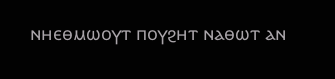ⲛⲏⲉⲑⲙⲱⲟⲩⲧ ⲡⲟⲩϩⲏⲧ ⲛⲁⲑⲱⲧ ⲁⲛ